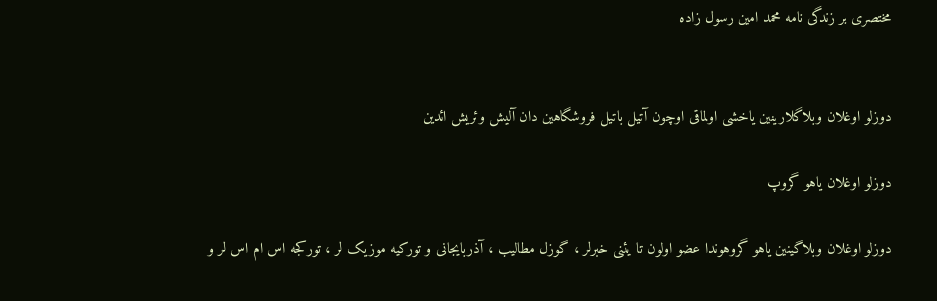مختصری بر زندگی نامه محمد امین رسول زاده


دوزلو اوغلان وبلاگلارینین یاخشی اولماقی اوچون آتیل باتیل فروشگاهین دان آلیش وئریش ائدین

دوزلو اوغلان یاهو گروپ

دوزلو اوغلان وبلاگینین یاهو گروهوندا عضو اولون تا یئنی خبرلر ، گوزل مطالیب ، آذربایجانی و تورکیه موزیک لر ، تورکجه اس ام اس لر و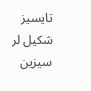تایسیز شکیل لر سیزین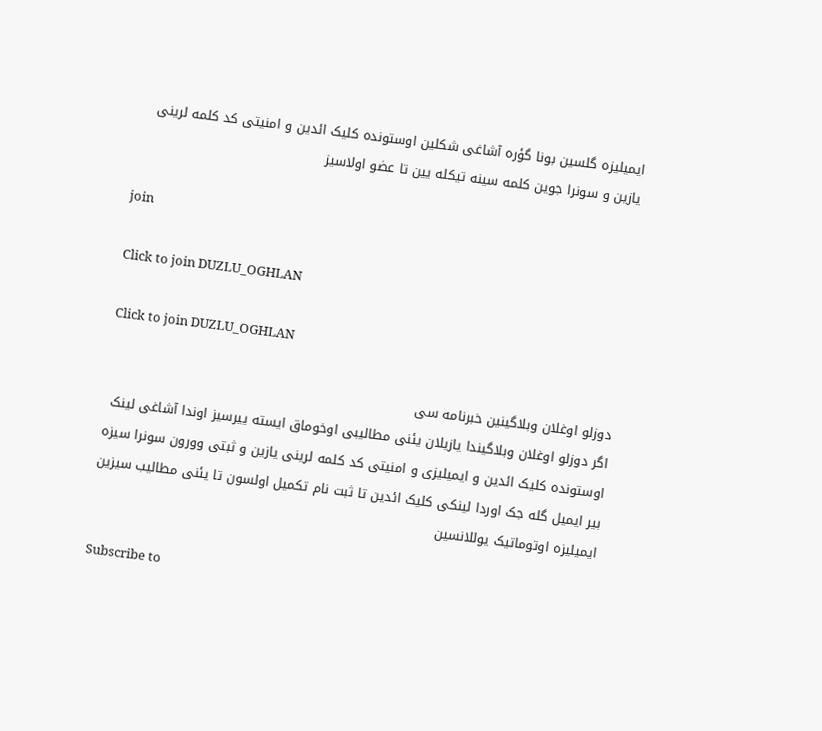ایمیلیزه گلسین بونا گؤره آشاغی شکلین اوستونده کلیک ائدین و امنیتی کد کلمه لرینی یازین و سونرا جوین کلمه سینه تیکله یین تا عضو اولاسیز

join

Click to join DUZLU_OGHLAN

Click to join DUZLU_OGHLAN

دوزلو اوغلان وبلاگینین خبرنامه سی
اگر دوزلو اوغلان وبلاگیندا یازیلان یئنی مطالیبی اوخوماق ایسته ییرسیز اوندا آشاغی لینک اوستونده کلیک ائدین و ایمیلیزی و امنیتی کد کلمه لرینی یازین و ثبتی وورون سونرا سیزه بیر ایمیل گله جک اوردا لینکی کلیک ائدین تا ثبت نام تکمیل اولسون تا یئنی مطالیب سیزین ایمیلیزه اوتوماتیک یوللانسین

Subscribe to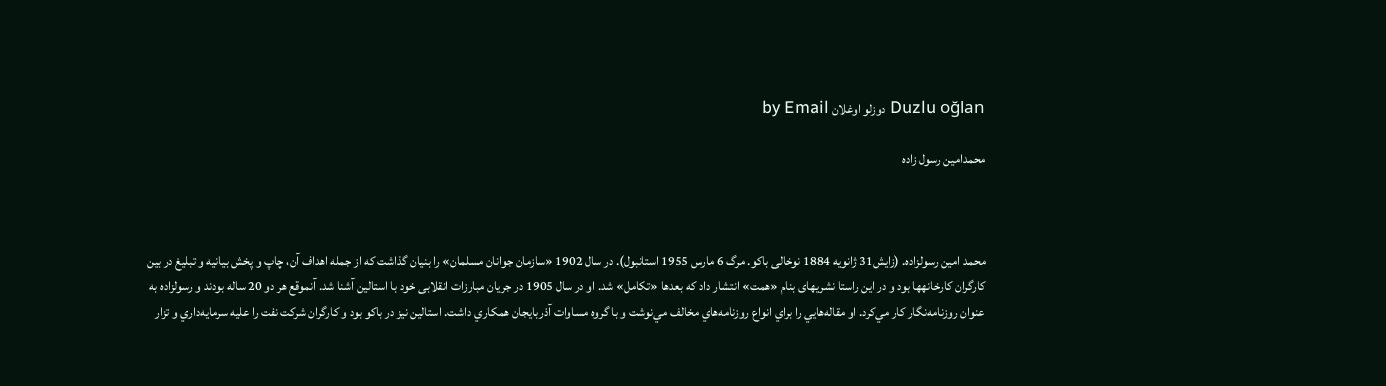Duzlu oğlan دوزلو اوغلان by Email

محمدامين رسول زاده



محمد امين رسولزاده. (زايش31 ژانویه 1884 نوخالی باکو. مرگ 6 مارس 1955 استانبول). در سال 1902 «سازمان جوانان مسلمان» را بنیان گذاشت که از جمله اهداف آن، چاپ و پخش بیانیه و تبلیغ در بین کارگران کارخانهها بود و در این راستا نشریهای بنام «همت» انتشار داد که بعدها «تکامل» شد. او در سال 1905 در جريان مبارزات انقلابی خود با استالين آشنا شد. آنموقع هر دو 20 ساله بودند و رسولزاده به عنوان روزنامه‌نگار كار مي‌كرد. او مقاله‌هايي را براي انواع روزنامه‌هاي مخالف مي‌نوشت و با گروه مساوات آذربايجان همكاري داشت. استالين نيز در باكو بود و كارگران شركت نفت را عليه سرمايه‌داري و تزار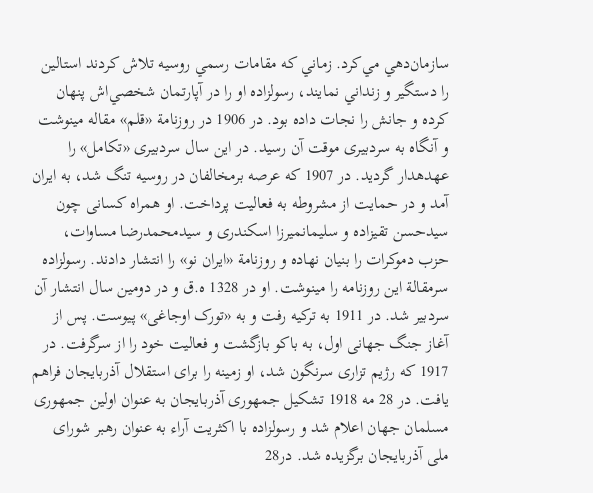سازمان‌دهي مي‌كرد. زماني كه مقامات رسمي روسيه تلاش كردند استالين را دستگير و زنداني نمايند، رسولزاده او را در آپارتمان شخصي‌اش پنهان كرده و جانش را نجات داده بود. در 1906 در روزنامة «قلم» مقاله مینوشت و آنگاه به سردبیری موقت آن رسید. در این سال سردبیری «تکامل» را عهدهدار گردید. در 1907 که عرصه برمخالفان در روسیه تنگ شد، به ایران آمد و در حمایت از مشروطه به فعالیت پرداخت. او همراه کسانی چون سیدحسن تقیزاده و سلیمانمیرزا اسکندری و سیدمحمدرضا مساوات، حزب دموکرات را بنیان نهاده و روزنامة «ایران نو» را انتشار دادند. رسولزاده سرمقالة این روزنامه را مینوشت. او در 1328 ه.ق و در دومین سال انتشار آن سردبیر شد. در 1911 به ترکیه رفت و به «تورک اوجاغی» پیوست. پس از آغاز جنگ جهانی اول، به باکو بازگشت و فعالیت خود را از سرگرفت. در 1917 که رژیم تزاری سرنگون شد، او زمینه را برای استقلال آذربایجان فراهم یافت. در 28 مه 1918 تشکیل جمهوری آذربایجان به عنوان اولین جمهوری مسلمان جهان اعلام شد و رسولزاده با اکثریت آراء به عنوان رهبر شورای ملی آذربایجان برگزیده شد. در28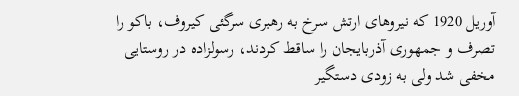آوریل 1920 که نيروهای ارتش سرخ به رهبری سرگئی کيروف، باکو را تصرف و جمهوری آذربايجان را ساقط کردند، رسولزاده در روستايی مخفی شد ولی به زودی دستگير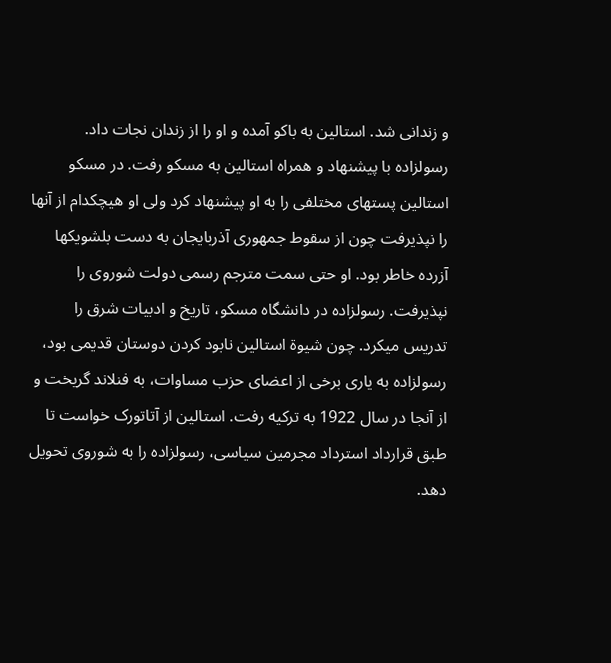و زندانی شد. استالين به باکو آمده و او را از زندان نجات داد. رسولزاده با پيشنهاد و همراه استالين به مسکو رفت. در مسکو استالين پستهای مختلفی را به او پيشنهاد کرد ولی او هيچکدام از آنها را نپذيرفت چون از سقوط جمهوری آذربايجان به دست بلشويکها آزرده خاطر بود. او حتی سمت مترجم رسمی دولت شوروی را نپذيرفت. رسولزاده در دانشگاه مسکو، تاريخ و ادبيات شرق را تدريس میکرد. چون شيوة استالين نابود کردن دوستان قديمی بود، رسولزاده به ياری برخی از اعضای حزب مساوات، به فنلاند گريخت و از آنجا در سال 1922 به ترکيه رفت. استالين از آتاتورک خواست تا طبق قرارداد استرداد مجرمين سياسی، رسولزاده را به شوروی تحويل دهد.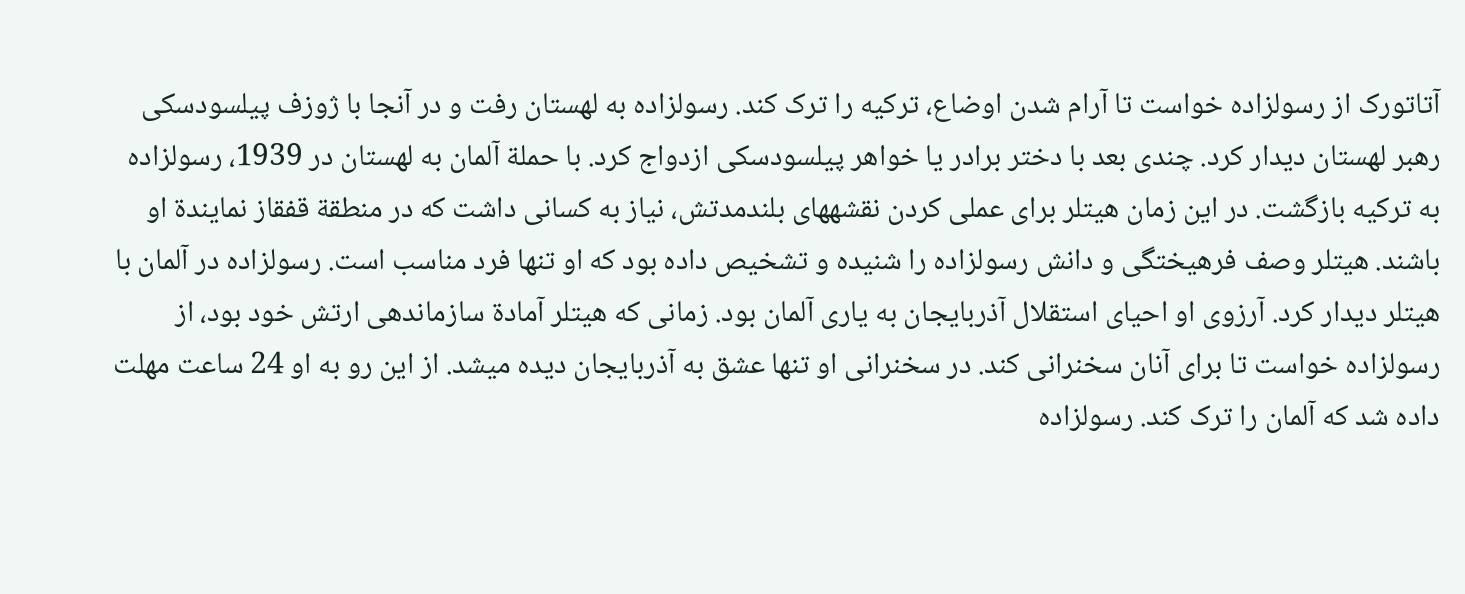آتاتورک از رسولزاده خواست تا آرام شدن اوضاع، ترکيه را ترک کند. رسولزاده به لهستان رفت و در آنجا با ژوزف پيلسودسکی رهبر لهستان ديدار کرد. چندی بعد با دختر برادر يا خواهر پيلسودسکی ازدواج کرد. با حملة آلمان به لهستان در 1939، رسولزاده به ترکيه بازگشت. در اين زمان هيتلر برای عملی کردن نقشههای بلندمدتش، نياز به کسانی داشت که در منطقة قفقاز نمايندة او باشند. هيتلر وصف فرهيختگی و دانش رسولزاده را شنيده و تشخيص داده بود که او تنها فرد مناسب است. رسولزاده در آلمان با هيتلر ديدار کرد. آرزوی او احيای استقلال آذربايجان به ياری آلمان بود. زمانی که هيتلر آمادة سازماندهی ارتش خود بود، از رسولزاده خواست تا برای آنان سخنرانی کند. در سخنرانی او تنها عشق به آذربايجان ديده میشد. از اين رو به او 24 ساعت مهلت داده شد که آلمان را ترک کند. رسولزاده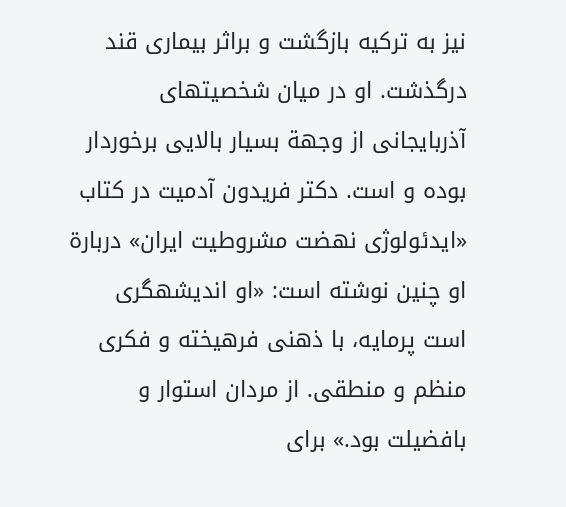نيز به ترکيه بازگشت و براثر بیماری قند درگذشت. او در ميان شخصيتهای آذربايجانی از وجهة بسيار بالايی برخوردار بوده و است. دکتر فريدون آدميت در کتاب «ايدئولوژی نهضت مشروطيت ايران» دربارة او چنين نوشته است: «او انديشهگری است پرمايه، با ذهنی فرهيخته و فکری منظم و منطقی. از مردان استوار و بافضيلت بود.» برای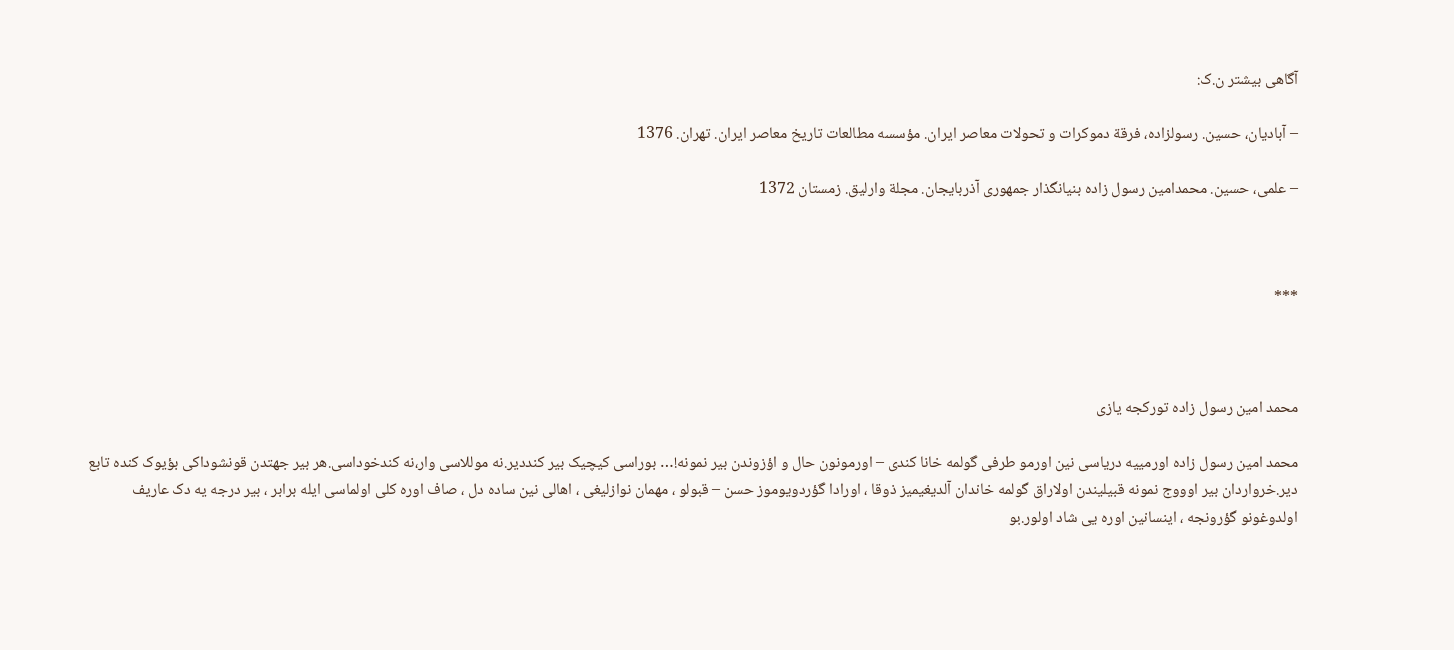آگاهی بیشتر ن.ک:

– آبادیان، حسین. رسولزاده، فرقة دموکرات و تحولات معاصر ایران. مؤسسه مطالعات تاریخ معاصر ایران. تهران. 1376

– علمی، حسین. محمدامین رسول زاده بنیانگذار جمهوری آذربایجان. مجلة وارلیق. زمستان 1372



***



محمد امین رسول زاده تورکجه یازی

محمد امین رسول زاده اورمییه دریاسی نین اورمو طرفی گولمه خانا کندی – اورمونون حال و اؤزوندن بیر نمونه!… بوراسی کیچیک بیر کنددیر.نه موللاسی وار،نه کندخوداسی.هر بیر جهتدن قونشوداکی بؤیوک کنده تابع دیر.خرواردان بیر اوووج نمونه قبیلیندن اولاراق گولمه خاندان آلدیغیمیز ذوقا ، اورادا گؤردویوموز حسن – قبولو ، مهمان نوازلیغی ، اهالی نین ساده دل ، صاف اوره کلی اولماسی ایله برابر ، بیر درجه یه دک عاریف اولدوغونو گؤرونجه ، اینسانین اوره یی شاد اولور.بو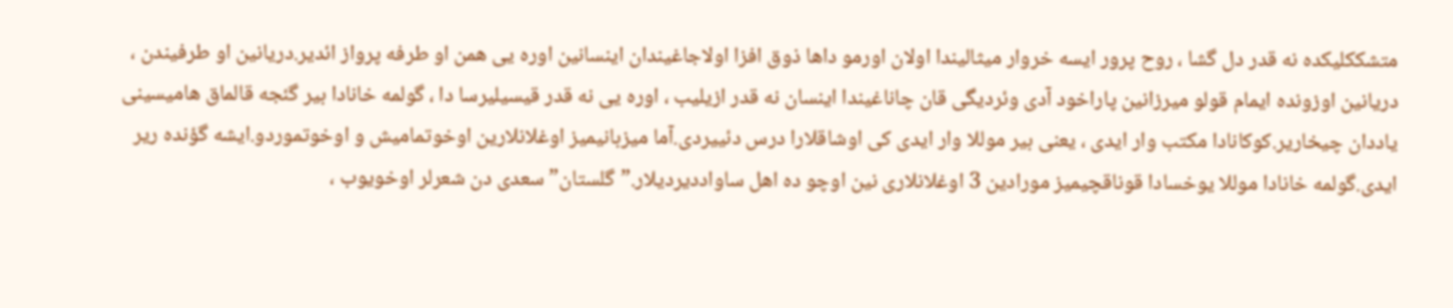متشککلیکده نه قدر دل گشا ، روح پرور ایسه خروار میثالیندا اولان اورمو داها ذوق افزا اولاجاغیندان اینسانین اوره یی همن او طرفه پرواز ائدیر.دریانین او طرفیندن ، دریانین اوزونده ایمام قولو میرزانین پاراخود آدی وئردیگی قان چاناغیندا اینسان نه قدر ازیلیب ، اوره یی نه قدر قیسیلیرسا دا ، گولمه خانادا بیر گئجه قالماق هامیسینی یاددان چیخاریر.کوکانادا مکتب وار ایدی ، یعنی بیر موللا وار ایدی کی اوشاقلارا درس دئییردی.آما میزبانیمیز اوغلانلارین اوخوتمامیش و اوخوتموردو.ایشه گؤنده ریر ایدی.گولمه خانادا موللا یوخسادا قوناقچیمیز مورادین 3 اوغلانلاری نین اوچو ده اهل ساواددیردیلار.”گلستان” سعدی دن شعرلر اوخویوب ،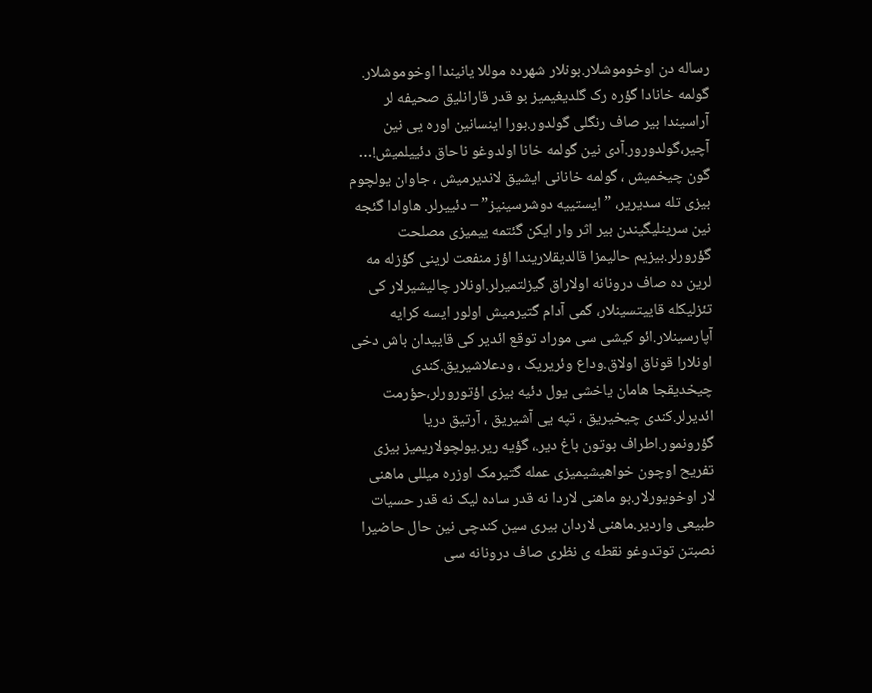رساله دن اوخوموشلار.بونلار شهرده موللا یانیندا اوخوموشلار. گولمه خانادا گؤره رک گلدیغیمیز بو قدر قارانلیق صحیفه لر آراسیندا بیر صاف رنگلی گولدور.بورا اینسانین اوره یی نین آچیر،گولدورور.آدی نین گولمه خانا اولدوغو ناحاق دئییلمیش!… گون چیخمیش ، گولمه خانانی ایشیق لاندیرمیش ، جاوان یولچوم بیزی تله سدیریر، ” ایستییه دوشرسینیز” – دئییرلر. هاوادا گئجه نین سرینلیگیندن بیر اثر وار ایکن گئتمه ییمیزی مصلحت گؤرورلر.بیزیم حالیمزا قالدیقلاریندا اؤز منفعت لرینی گؤزله مه لرین ده صاف درونانه اولاراق گیزلتمیرلر.اونلار چالیشیرلار کی تئزلیکله قاییتسینلار، گمی آدام گتیرمیش اولور ایسه کرایه آپارسینلار.ائو کیشی سی موراد توقع ائدیر کی قاییدان باش دخی اونلارا قوناق اولاق.وداع وئریریک ، ودعلاشیریق.کندی چیخدیقجا هامان یاخشی یول دئیه بیزی اؤتورورلر،حؤرمت ائدیرلر.کندی چیخیریق ، تپه یی آشیریق ، آرتیق دریا گؤرونمور.اطراف بوتون باغ دیر.، گؤیه ریر.یولچولاریمیز بیزی تفریح اوچون خواهیشیمیزی عمله گتیرمک اوزره میللی ماهنی لار اوخویورلار.بو ماهنی لاردا نه قدر ساده لیک نه قدر حسیات طبیعی واردیر.ماهنی لاردان بیری سین کندچی نین حال حاضیرا نصبتن توتدوغو نقطه ی نظری صاف درونانه سی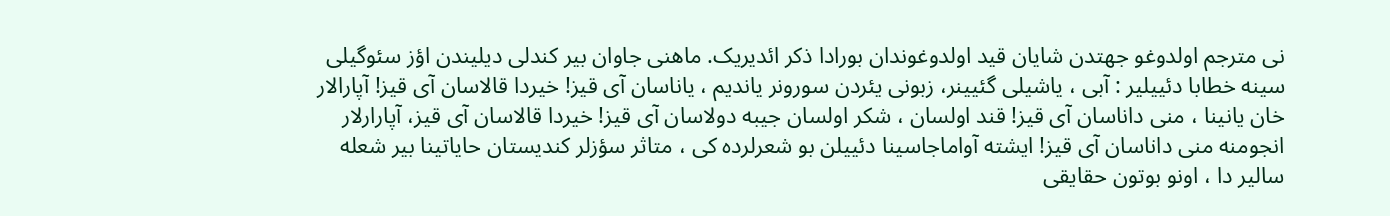نی مترجم اولدوغو جهتدن شایان قید اولدوغوندان بورادا ذکر ائدیریک. ماهنی جاوان بیر کندلی دیلیندن اؤز سئوگیلی سینه خطابا دئییلیر : آبی ، یاشیلی گئیینر، زبونی یئردن سورونر یاندیم ، یاناسان آی قیز! خیردا قالاسان آی قیز! آپارالار خان یانینا ، منی داناسان آی قیز! قند اولسان ، شکر اولسان جیبه دولاسان آی قیز! خیردا قالاسان آی قیز، آپارارلار انجومنه منی داناسان آی قیز! ایشته آواماجاسینا دئییلن بو شعرلرده کی ، متاثر سؤزلر کندیستان حایاتینا بیر شعله سالیر دا ، اونو بوتون حقایقی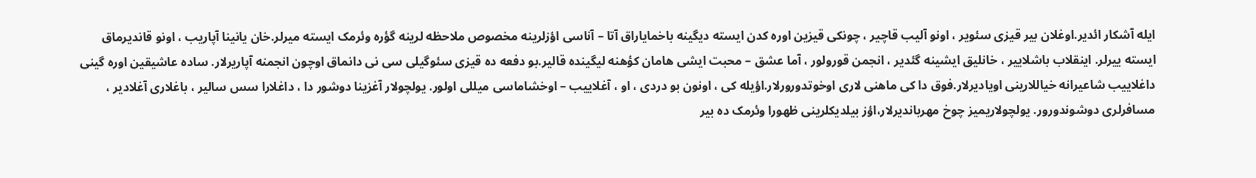ایله آشکار ائدیر.اوغلان بیر قیزی سئویر ، اونو آلیب قاچیر ، چونکی قیزین اوره کدن ایسته دیگینه باخمایاراق آتا – آناسی اؤزلرینه مخصوص ملاحظه لرینه گؤره وئرمک ایسته میرلر.خان یانینا آپاریب ، اونو قاندیرماق ایسته ییرلر. اینقلاب باشلاییر ، خانلیق ایشینه گئدیر ، انجمن قورولور ، آما عشق – محبت ایشی هامان کؤهنه لیگینده قالیر.بو دفعه ده قیزی سئوگیلی سی نی دانماق اوچون انجمنه آپاریرلار. ساده عاشیقین اوره گینی داغلاییب شاعیرانه خیاللارینی اویادیرلار.فوق دا کی ماهنی لاری اوخوتدورورلار.اؤیله کی ، اونون بو دردی ، او ، آغلاییب – اوخشاماسی میللی اولور. یولچولار آغزینا دوشور دا ، داغلارا سس سالیر ، باغلاری آغلادیر ، مسافرلری دوشوندورور. یولچولاریمیز چوخ مهرباندیرلار،اؤز بیلدیکلرینی ظهورا وئرمک ده بیر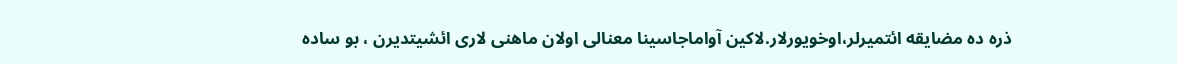ذره ده مضایقه ائتمیرلر،اوخویورلار.لاکین آواماجاسینا معنالی اولان ماهنی لاری ائشیتدیرن ، بو ساده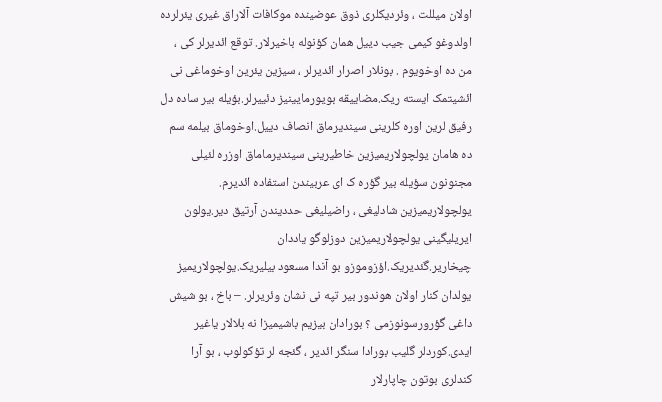اولان میللت ، وئردیکلری ذوق عوضینده موکافات آلاراق غیری یئرلرده اولدوغو کیمی جیب دییل همان کؤنوله باخیرلار. توقع ائدیرلر کی ، من ده اوخویوم . بونلار اصرار ائدیرلر ، سیزین یئرین اوخوماغی نی ائشیتمک ایسته ریک.مضاییقه بویورمایینیز دئییرلر.بؤیله بیر ساده دل رفیق لرین اوره کلرینی سیندیرماق انصاف دییل.اوخوماق بیلمه سم ده هامان یولچولاریمیزین خاطیرینی سیندیرماماق اوزره لئیلی مجنونون سؤیله بیر گؤره ک ای عربیندن استفاده ائدیرم. یولچولاریمیزین شادلیغی ، راضیلیغی حددیندن آرتیق دیر.یولون ایریلیگینی یولچولاریمیزین دوزلوگو یاددان چیخاریر.گئدیریک.اؤزوموزو بو آندا مسعود بیلیریک.یولچولاریمیز یولدان کنار اولان هوندور بیر تپه نی نشان وئریرلر. – باخ ، بو شیش داغی گؤرورسونوزمی ؟ بورادان بیزیم باشیمیزا نه بلالار یاغیر ایدی.کوردلر گلیب بورادا سنگر ائدیر ، گئجه لر تؤکولوب ، بو آرا کندلری بوتون چاپارلار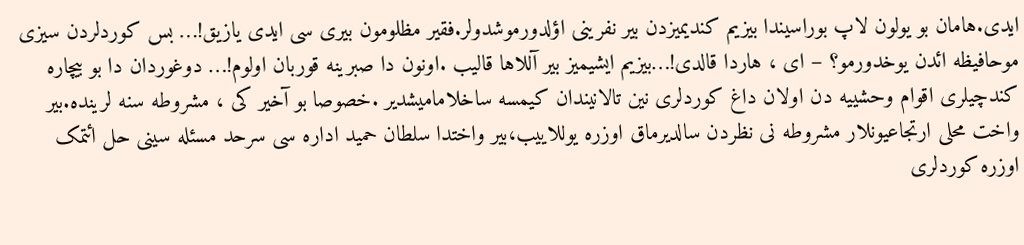ایدی.هامان بو یولون لاپ بوراسیندا بیزیم کندیمیزدن بیر نفرینی اؤلدورموشدولر.فقیر مظلومون بیری سی ایدی یازیق!… بس کوردلردن سیزی موحافیظه ائدن یوخدورمو؟ – ای ، هاردا قالدی!…بیزیم ایشیمیز بیر آللاها قالیب .اونون دا صبرینه قوربان اولوم!… دوغوردان دا بو بیچاره کندچیلری اقوام وحشییه دن اولان داغ کوردلری نین تالانیندان کیمسه ساخلامامیشدیر .خصوصا بو آخیر کی ، مشروطه سنه لرینده.بیر واخت محلی ارتجاعیونلار مشروطه نی نظردن سالدیرماق اوزره یوللاییب،بیر واختدا سلطان حمید اداره سی سرحد مسئله سینی حل ائتمک اوزره کوردلری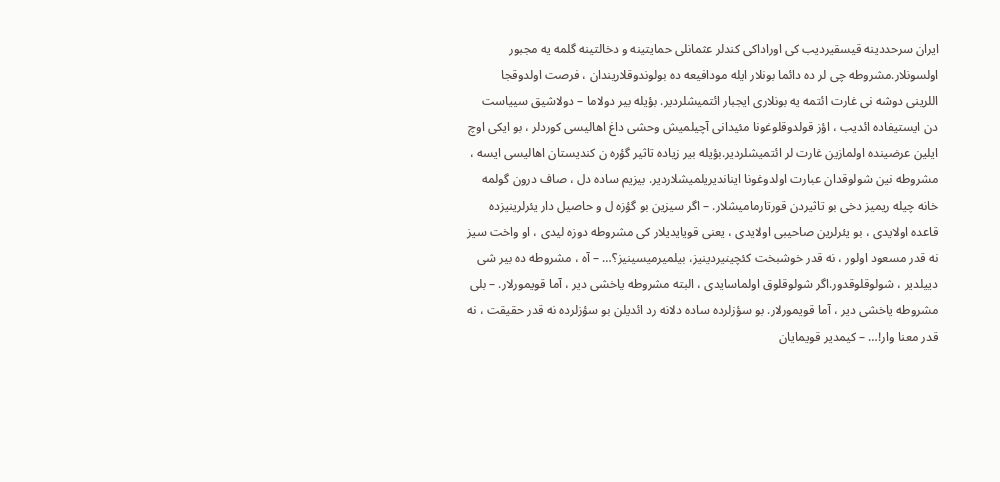ایران سرحددینه قیسقیردیب کی اوراداکی کندلر عثمانلی حمایتینه و دخالتینه گلمه یه مجبور اولسونلار.مشروطه چی لر ده دائما بونلار ایله مودافیعه ده بولوندوقلاریندان ، فرصت اولدوقجا اللرینی دوشه نی غارت ائتمه یه بونلاری ایجبار ائتمیشلردیر. بؤیله بیر دولاما – دولاشیق سییاست دن ایستیفاده ائدیب ، اؤز قولدوقلوغونا مئیدانی آچیلمیش وحشی داغ اهالیسی کوردلر ، بو ایکی اوچ ایلین عرضینده اولمازین غارت لر ائتمیشلردیر.بؤیله بیر زیاده تاثیر گؤره ن کندیستان اهالیسی ایسه ، مشروطه نین شولوقدان عبارت اولدوغونا ایناندیریلمیشلاردیر. بیزیم ساده دل ، صاف درون گولمه خانه چیله ریمیز دخی بو تاثیردن قورتارمامیشلار. – اگر سیزین بو گؤزه ل و حاصیل دار یئرلرینیزده قاعده اولایدی ، بو یئرلرین صاحیبی اولایدی ، یعنی قویایدیلار کی مشروطه دوزه لیدی ، او واخت سیز نه قدر مسعود اولور ، نه قدر خوشبخت کئچینیردینیز، بیلمیرمیسینیز؟… – آه ، مشروطه ده بیر شی دییلدیر ، شولوقلوقدور.اگر شولوقلوق اولماسایدی ، البته مشروطه یاخشی دیر ، آما قویمورلار. – بلی مشروطه یاخشی دیر ، آما قویمورلار. بو سؤزلرده ساده دلانه رد ائدیلن بو سؤزلرده نه قدر حقیقت ، نه قدر معنا وار!… – کیمدیر قویمایان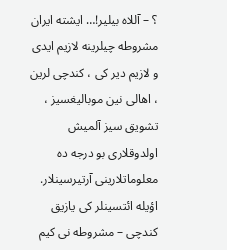؟ – آللاه بیلیر!… ایشته ایران مشروطه چیلرینه لازیم ایدی و لازیم دیر کی ، کندچی لرین ، اهالی نین موبالیغسیز ، تشویق سیز آلمیش اولدوقلاری بو درجه ده معلوماتلارینی آرتیرسینلار. اؤیله ائتسینلر کی یازیق کندچی – مشروطه نی کیم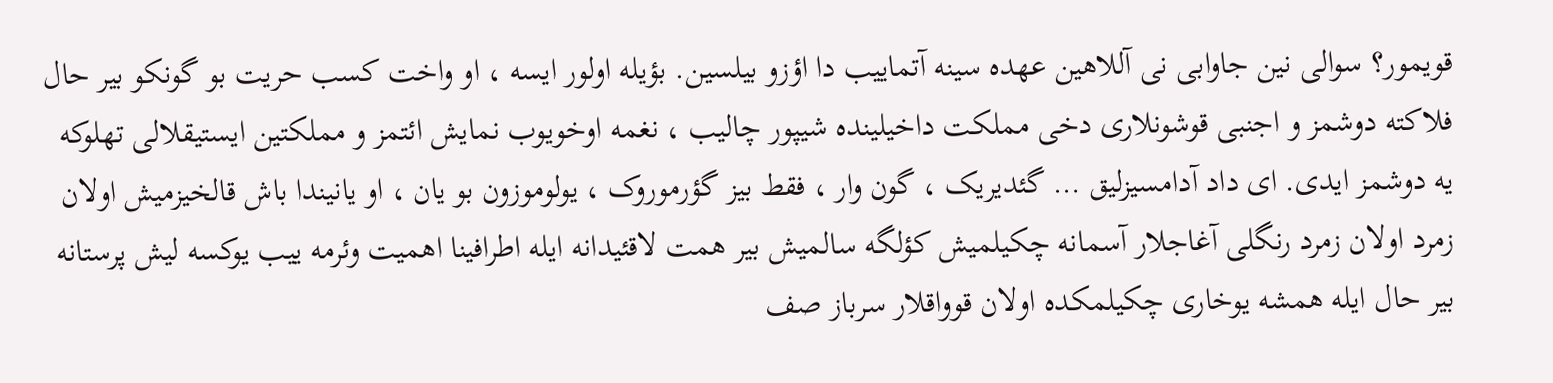قویمور؟ سوالی نین جاوابی نی آللاهین عهده سینه آتماییب دا اؤزو بیلسین. بؤیله اولور ایسه ، او واخت کسب حریت بو گونکو بیر حال فلاکته دوشمز و اجنبی قوشونلاری دخی مملکت داخیلینده شیپور چالیب ، نغمه اوخویوب نمایش ائتمز و مملکتین ایستیقلالی تهلوکه یه دوشمز ایدی. ای داد آدامسیزلیق … گئدیریک ، گون وار ، فقط بیز گؤرموروک ، یولوموزون بو یان ، او یانیندا باش قالخیزمیش اولان زمرد اولان زمرد رنگلی آغاجلار آسمانه چکیلمیش کؤلگه سالمیش بیر همت لاقئیدانه ایله اطرافینا اهمیت وئرمه ییب یوکسه لیش پرستانه بیر حال ایله همشه یوخاری چکیلمکده اولان قوواقلار سرباز صف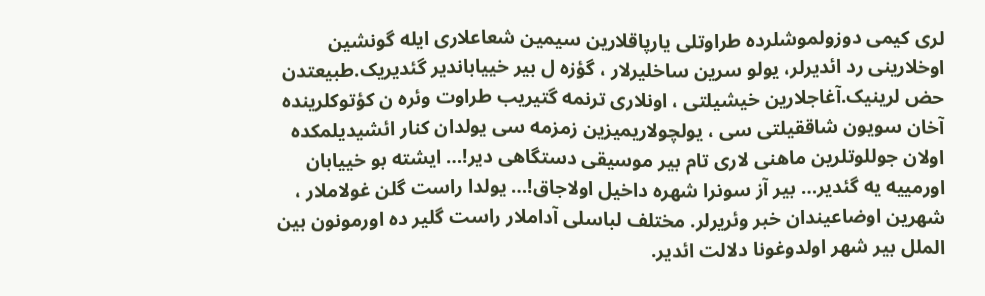لری کیمی دوزولموشلرده طراوتلی یارپاقلارین سیمین شعاعلاری ایله گونشین اوخلارینی رد ائدیرلر، یولو سرین ساخلیرلار ، گؤزه ل بیر خییاباندیر گئدیریک.طبیعتدن حض لرینیک.آغاجلارین خیشیلتی ، اونلاری ترنمه گتیریب طراوت وئره ن کؤتوکلرینده آخان سویون شاققیلتی سی ، یولچولاریمیزین زمزمه سی یولدان کنار ائشیدیلمکده اولان جوللوتلرین ماهنی لاری تام بیر موسیقی دستگاهی دیر!… ایشته بو خییابان اورمییه یه گئدیر… بیر آز سونرا شهره داخیل اولاجاق!… یولدا راست گلن غولاملار ، شهرین اوضاعیندان خبر وئریرلر. مختلف لباسلی آداملار راست گلیر ده اورمونون بین الملل بیر شهر اولدوغونا دلالت ائدیر.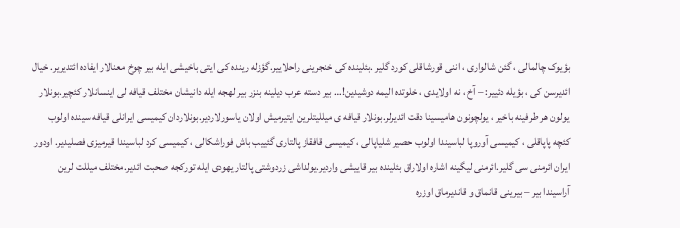بؤیوک چالمالی ، گئن شالواری ، اننی قورشاقلی کورد گلیر .بئلینده کی خنجرینی راحلاییر.گؤزله رینده کی ایتی باخیشی ایله بیر چوخ معنالار ایفاده ائتدیریر. خیال ائدیرسن کی ، بؤیله دئییر: – آخ ، نه اولایدی ، خلوتده الیمه دوشیدین!… بیر دسته عرب دیلینه بنزر بیر لهجه ایله دانیشان مختلف قیافه لی اینسانلار کئچیر.بونلار یولون هر طرفینه باخیر ، یولچونون هامیسینا دقت ائدیرلر.بونلار قیافه ی میللیتلرین ایتیرمیش اولان یاسورلاردیر.بونلاردان کیمیسی ایرانلی قیافه سینده اولوب کئچه پاپاقلی ، کیمیسی آوروپا لباسیندا اولوب حصیر شلیاپالی ، کیمیسی قافقاز پالتاری گئییب باش فوراشکالی ، کیمیسی کرد لباسیندا قیرمیزی فصلیدیر. اودور ایران ائرمنی سی گلیر.ائرمنی لیگینه اشاره اولاراق بئلینده بیر قاییشی واردیر.یولداشی زردوشتی پالتار یهودی ایله تورکجه صحبت ائدیر.مختلف میللت لرین آراسیندا بیر – بیرینی قانماق و قاندیرماق اوزره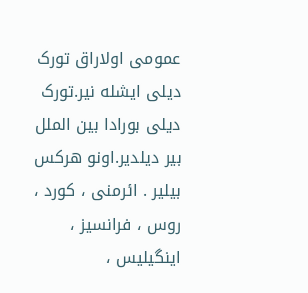عمومی اولاراق تورک دیلی ایشله نیر.تورک دیلی بورادا بین الملل بیر دیلدیر.اونو هرکس بیلیر . ائرمنی ، کورد ، روس ، فرانسیز ، اینگیلیس ،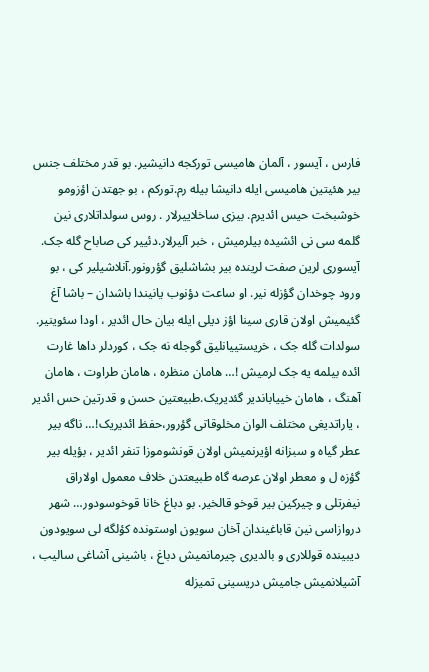فارس ، آیسور ، آلمان هامیسی تورکجه دانیشیر. بو قدر مختلف جنس بیر هئیتین هامیسی ایله دانیشا بیله رم.تورکم ، بو جهتدن اؤزومو خوشبخت حیس ائدیرم. بیزی ساخلاییرلار . روس سولداتلاری نین گلمه سی نی ائشیده بیلرمیش ، خبر آلیرلار.دئییر کی صاباح گله جک. آیسوری لرین صفت لرینده بیر بشاشلیق گؤرونور.آنلاشیلیر کی ، بو ورود چوخدان گؤزله نیر. او ساعت دؤنوب یانیندا باشدان – باشا آغ گئیمیش اولان قاری سینا اؤز دیلی ایله بیان حال ائدیر ، اودا سئوینیر. سولدات گله جک ، خریستییانلیق گوجله نه جک ، کوردلر داها غارت ائده بیلمه یه جک لرمیش !… هامان منظره ، هامان طراوت ، هامان آهنگ ، هامان خییاباندیر گئدیریک.طبیعتین حسن و قدرتین حس ائدیر ، یاراتدیغی مختلف الوان مخلوقاتی گؤرور،حفظ ائدیریک!… ناگه بیر عطر گیاه و سبزانه اؤیرنمیش اولان قونشوموزا تنفر ائدیر ، بؤیله بیر گؤزه ل و معطر اولان عرصه گاه طبیعتدن خلاف معمول اولاراق نیفرتلی و چیرکین بیر قوخو قالخیر. بو دباغ خانا قوخوسودور… شهر دروازاسی نین قاباغیندان آخان سویون اوستونده کؤلگه لی سویودون دیبینده قوللاری و بالدیری چیرمانمیش دباغ ، باشینی آشاغی سالیب ، آشیلانمیش جامیش دریسینی تمیزله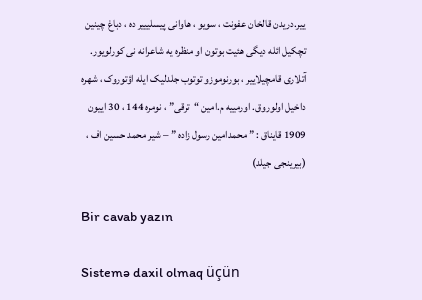ییر.دریدن قالخان عفونت ، سویو ، هاوانی پیسلیییر ده ، دباغ چینین تچکیل ائله دیگی هئیت بوتون او منظره یه شاعرانه نی کورلویور. آتلاری قامچیلاییر ، بورنوموزو توتوب جلدلیک ایله اؤتوروک ، شهره داخیل اولوروق. اورمییه م.امین “ترقی” ، نومره 144 ، 30 اییون 1909 قایناق : ” محمدامین رسول زاده ” – شیر محمد حسین اف ، (بیرینجی جیلد)

Bir cavab yazın

Sistemə daxil olmaq üçün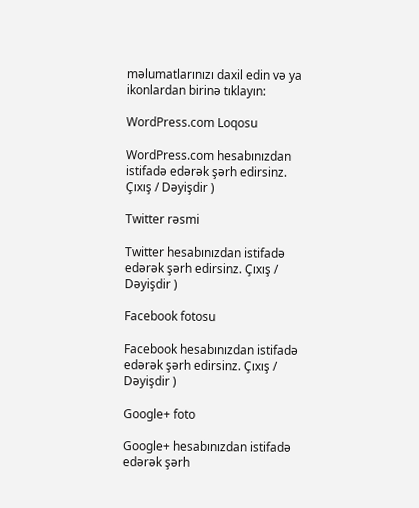məlumatlarınızı daxil edin və ya ikonlardan birinə tıklayın:

WordPress.com Loqosu

WordPress.com hesabınızdan istifadə edərək şərh edirsinz. Çıxış / Dəyişdir )

Twitter rəsmi

Twitter hesabınızdan istifadə edərək şərh edirsinz. Çıxış / Dəyişdir )

Facebook fotosu

Facebook hesabınızdan istifadə edərək şərh edirsinz. Çıxış / Dəyişdir )

Google+ foto

Google+ hesabınızdan istifadə edərək şərh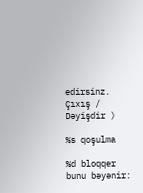edirsinz. Çıxış / Dəyişdir )

%s qoşulma

%d bloqqer bunu bəyənir: